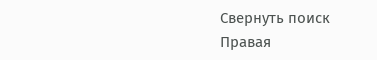Свернуть поиск
Правая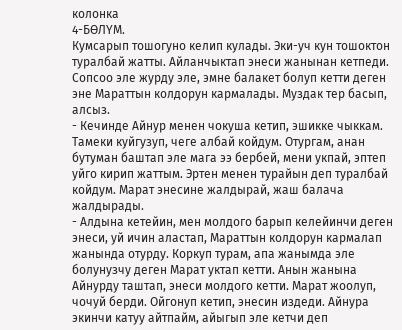колонка
4-БӨЛҮМ.
Кумсарып тошогуно келип кулады. Эки-уч кун тошоктон туралбай жатты. Айланчыктап энеси жанынан кетпеди. Сопсоо эле журду эле, эмне балакет болуп кетти деген эне Мараттын колдорун кармалады. Муздак тер басып, алсыз.
- Кечинде Айнур менен чокуша кетип, эшикке чыккам. Тамеки куйгузуп, чеге албай койдум. Отургам, анан бутуман баштап эле мага ээ бербей, мени укпай, эптеп уйго кирип жаттым. Эртен менен турайын деп туралбай койдум. Марат энесине жалдырай, жаш балача жалдырады.
- Алдына кетейин, мен молдого барып келейинчи деген энеси, уй ичин аластап, Мараттын колдорун кармалап жанында отурду. Коркуп турам, апа жанымда эле болунузчу деген Марат уктап кетти. Анын жанына Айнурду таштап, энеси молдого кетти. Марат жоолуп, чочуй берди. Ойгонуп кетип, энесин издеди. Айнура экинчи катуу айтпайм, айыгып эле кетчи деп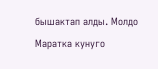бышактап алды. Молдо Маратка кунуго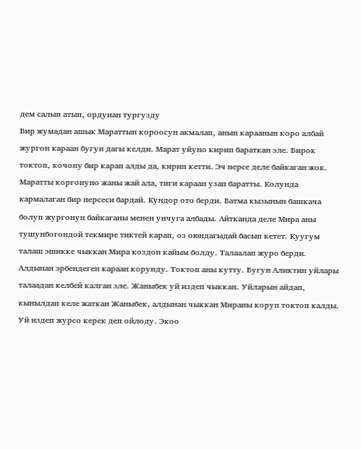дем салып атып, ордунан тургузду
Бир жумадан ашык Мараттын короосун акмалап, анын караанын коро албай жургон караан бугун дагы келди. Марат уйуно кирип бараткан эле. Бирок токтоп, кочону бир карап алды да, кирип кетти. Эч нерсе деле байкаган жок. Маратты коргонуно жаны жай ала, тиги караан узап баратты. Колунда кармалаган бир нерсеси бардай. Кундор ото берди. Батма кызынын башкача болуп жургонун байкаганы менен унчуга албады. Айтканда деле Мира аны тушунбогондой текмире тиктей карап, оз оюндагыдай басып кетет. Куугум талаш эшикке чыккан Мира коздон кайым болду. Талаалап журо берди. Алдынан эрбендеген караан корунду. Токтоп аны кутту. Бугун Аликтин уйлары талаадан келбей калган эле. Жаныбек уй издеп чыккан. Уйларын айдап, кынылдап келе жаткан Жаныбек, алдынан чыккан Мираны коруп токтоп калды. Уй издеп журсо керек деп ойлоду. Экоо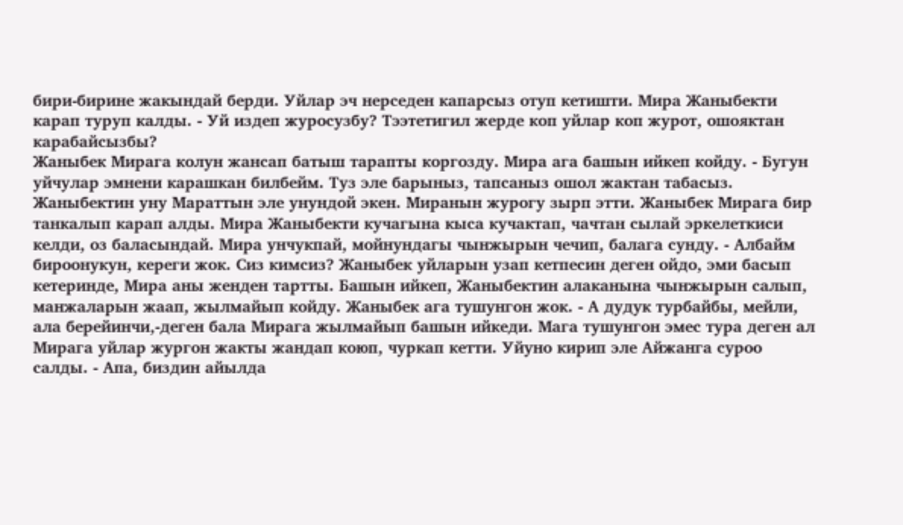бири-бирине жакындай берди. Уйлар эч нерседен капарсыз отуп кетишти. Мира Жаныбекти карап туруп калды. - Уй издеп журосузбу? Тээтетигил жерде коп уйлар коп журот, ошояктан карабайсызбы?
Жаныбек Мирага колун жансап батыш тарапты коргозду. Мира ага башын ийкеп койду. - Бугун уйчулар эмнени карашкан билбейм. Туз эле барыныз, тапсаныз ошол жактан табасыз. Жаныбектин уну Мараттын эле унундой экен. Миранын журогу зырп этти. Жаныбек Мирага бир танкалып карап алды. Мира Жаныбекти кучагына кыса кучактап, чачтан сылай эркелеткиси келди, оз баласындай. Мира унчукпай, мойнундагы чынжырын чечип, балага сунду. - Албайм бироонукун, кереги жок. Сиз кимсиз? Жаныбек уйларын узап кетпесин деген ойдо, эми басып кетеринде, Мира аны женден тартты. Башын ийкеп, Жаныбектин алаканына чынжырын салып, манжаларын жаап, жылмайып койду. Жаныбек ага тушунгон жок. - А дудук турбайбы, мейли, ала берейинчи,-деген бала Мирага жылмайып башын ийкеди. Мага тушунгон эмес тура деген ал Мирага уйлар жургон жакты жандап коюп, чуркап кетти. Уйуно кирип эле Айжанга суроо салды. - Апа, биздин айылда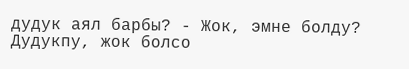дудук аял барбы? - Жок, эмне болду? Дудукпу, жок болсо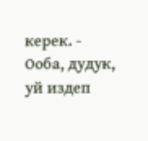керек. - Ооба, дудук, уй издеп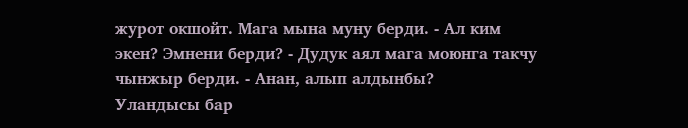журот окшойт. Мага мына муну берди. - Ал ким экен? Эмнени берди? - Дудук аял мага моюнга такчу чынжыр берди. - Анан, алып алдынбы?
Уландысы бар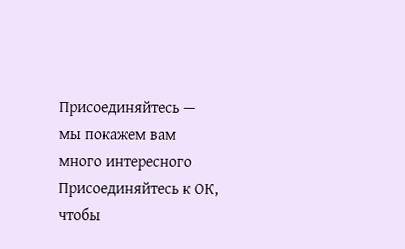Присоединяйтесь — мы покажем вам много интересного
Присоединяйтесь к ОК, чтобы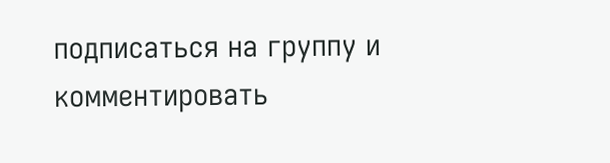подписаться на группу и комментировать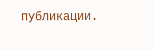публикации.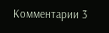Комментарии 3